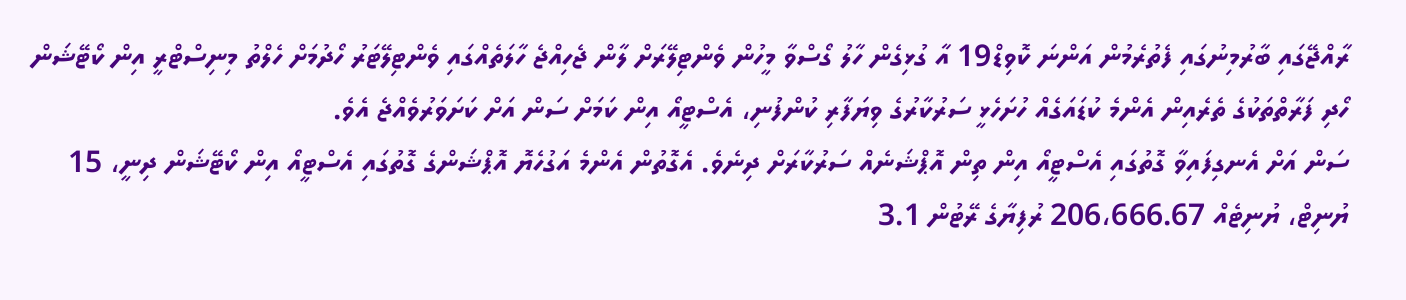ރާއްޖޭގައި ބާރުމިނުގައި ފެތުރެމުން އަންނަ ކޮވިޑް19 އާ ގުޅިގެން ހާލު ގޯސްވާ މީހުން ވެންޓިލޭރަށް ލާން ޖެހިއްޖެ ހާލަތެއްގައި ވެންޓިލޭޓަރު ހޯދުމަށް ހެލްތު މިނިސްޓްރީ އިން ކޯޓޭޝަން ހޯދި ފަރާތްތަކުގެ ތެރެއިން އެންމެ ކުޑައަގެއް ހުށަހެޅީ ސަރުކާރުގެ ވިޔަފާރި ކުންފުނި، އެސްޓީއޯ އިން ކަމަށް ސަން އަށް ކަށަވަރުވެއްޖެ އެވެ.
ސަން އަށް އެނގިފައިވާ ގޮތުގައި އެސްޓީއޯ އިން ތިން އޮޕްޝަނެއް ސަރުކާރަށް ދިނެވެ. އެގޮތުން އެންމެ އަގުހެޔޮ އޮޕްޝަންގެ ގޮތުގައި އެސްޓީއޯ އިން ކޯޓޭޝަން ދިނީ، 15 ޔުނިޓް، ޔުނިޓެއް 206،666.67 ރުފިޔާގެ ރޭޓުން 3.1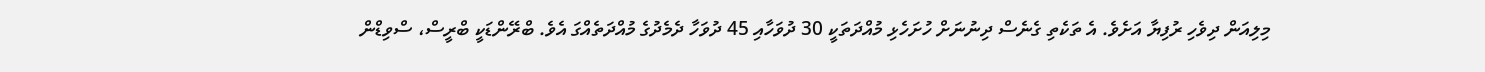މިލިއަން ދިވެހި ރުފިޔާ އަށެވެ. އެ ތަކެތި ގެނެސް ދިނުނަށް ހުށަހެޅި މުއްދަތަކީ 30 ދުވަހާއި 45 ދުވަހާ ދެމެދުގެ މުއްދަތެއްގަ އެވެ. ބްރޭންޑަކީ ބްރީސް، ސްވިޑްން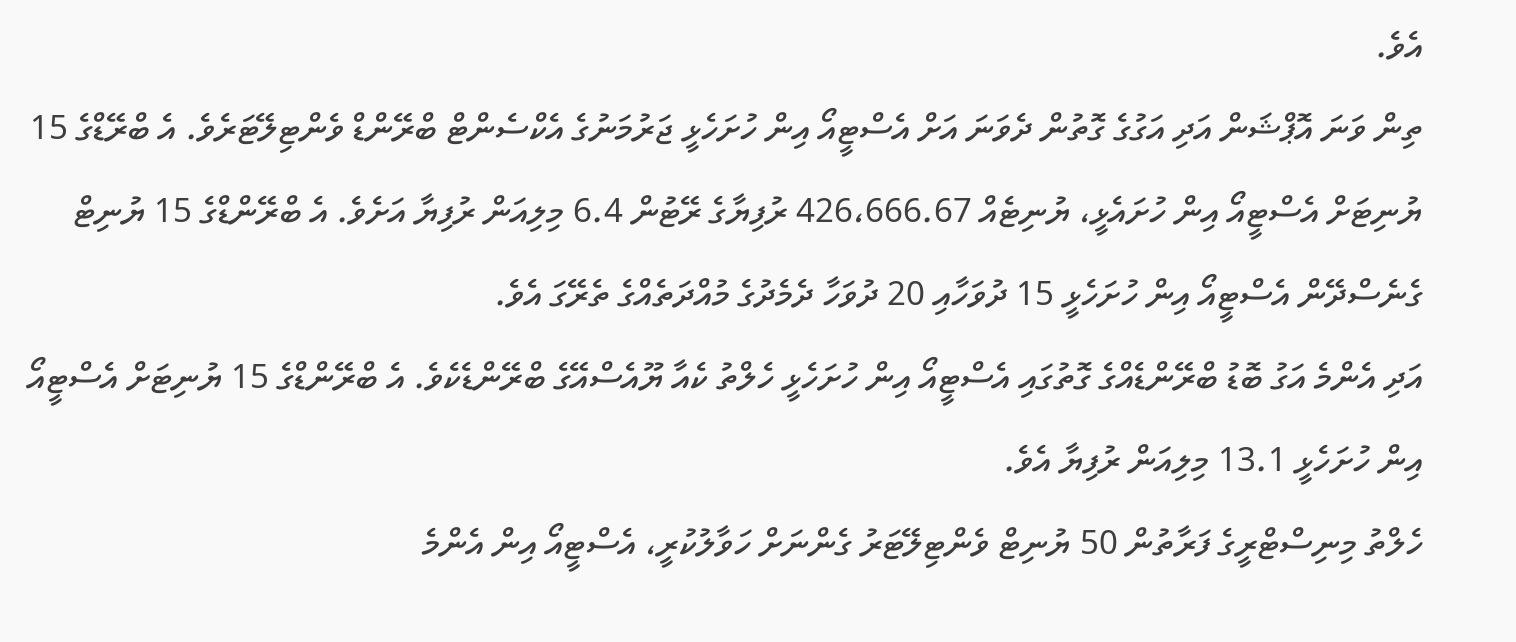އެވެ.
ތިން ވަނަ އޮޕްޝަން އަދި އަގުގެ ގޮތުން ދެވަނަ އަށް އެސްޓީއޯ އިން ހުށަހެޅީ ޖަރުމަނުގެ އެކްސެންޓް ބްރޭންޑް ވެންޓިލޭޓަރެވެ. އެ ބްރޭޑްގެ 15 ޔުނިޓަށް އެސްޓީއޯ އިން ހުށައެޅީ، ޔުނިޓެއް 426،666.67 ރުފިޔާގެ ރޭޓުން 6.4 މިލިއަން ރުފިޔާ އަށެވެ. އެ ބްރޭންޑްގެ 15 ޔުނިޓް ގެނެސްދޭން އެސްޓީއޯ އިން ހުށަހެޅީ 15 ދުވަހާއި 20 ދުވަހާ ދެމެދުގެ މުއްދަތެއްގެ ތެރޭގަ އެވެ.
އަދި އެންމެ އަގު ބޮޑު ބްރޭންޑެއްގެ ގޮތުގައި އެސްޓީއޯ އިން ހުށަހެޅީ ހެލްތު ކެއާ ޔޫއެސްއޭގެ ބްރޭންޑެކެވެ. އެ ބްރޭންޑްގެ 15 ޔުނިޓަށް އެސްޓީއޯ އިން ހުށަހެޅީ 13.1 މިލިއަން ރުފިޔާ އެވެ.
ހެލްތު މިނިސްޓްރީގެ ފަރާތުން 50 ޔުނިޓް ވެންޓިލޭޓަރު ގެންނަށް ހަވާލުކުރީ، އެސްޓީއޯ އިން އެންމެ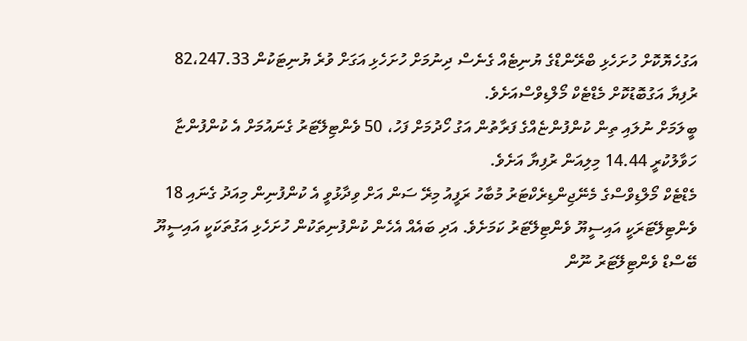އަގުހެޔޮކޮށް ހުށަހެޅި ބްރޭންޑްގެ ޔުނިޓެއް ގެނެސް ދިނުމަށް ހުށަހެޅި އަގަށް ވުރެ ޔުނިޓަކުން 82،247.33 ރުފިޔާ އަގުބޮޑުކޮށް މެޑްޓެކް މޯލްޑިވްސްއަށެވެ.
ބީލަމަށް ނުލައި ތިން ކުންފުންޏެއްގެ ފަރާތުން އަގު ހޯދުމަށް ފަހު، 50 ވެންޓިލޭޓަރު ގެނައުމަށް އެ ކުންފުންޏާ ހަވާލުކުރީ 14.44 މިލިއަން ރުފިޔާ އަށެވެ.
މެޑްޓެކް މޯލްޑިވްސްގެ މެނޭޖިންޑިރެކްޓަރު މުބާހު ރަފީއު މިރޭ ސަން އަށް ވިދާޅުވީ އެ ކުންފުނިން މިއަދު ގެނައި 18 ވެންޓިލޭޓަރަކީ އައިސީޔޫ ވެންޓިލޭޓަރު ކަމަށެވެ. އަދި ބައެއް އެހެން ކުންފުނިތަކުން ހުށަހެޅި އަގުތަކަކީ އައިސީޔޫ ބޭސްޑް ވެންޓިލޭޓަރު ނޫން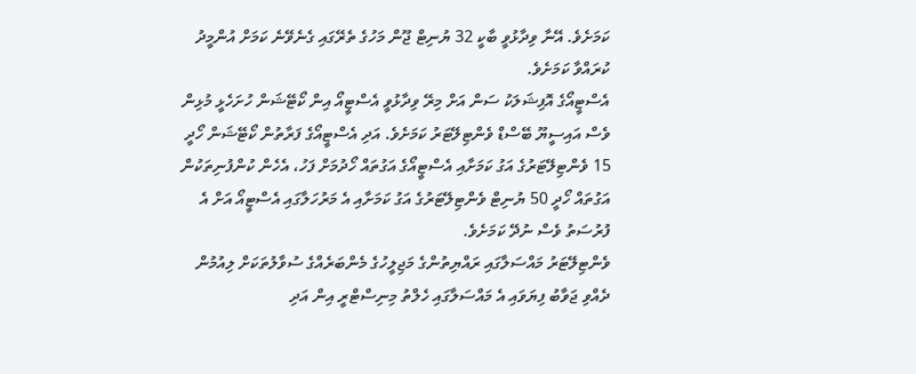ކަމަށެވެ. އޭނާ ވިދާޅުވީ ބާކީ 32 ޔުނިޓް ޖޫން މަހުގެ ތެރޭގައި ގެނެވޭނެ ކަމަށް އުންމީދު ކުރައްވާ ކަމަށެވެ.
އެސްޓީއޯގެ އޮފިޝަލަކު ސަން އަށް މިރޭ ވިދާޅުވީ އެސްޓީއޯ އިން ކޯޓޭޝަން ހުށަހެޅީ މުޅިން ވެސް އައިސީޔޫ ބޭސްޑް ވެންޓިލޭޓަރު ކަމަށެވެ. އަދި އެސްޓީއޯގެ ފަރާތުން ކޯޓޭޝަން ހޯދީ 15 ވެންޓިލޭޓަރުގެ އަގު ކަމަށާއި އެސްޓީއޯގެ އަގުތައް ހޯދުމަށް ފަހު، އެހެން ކުންފުނިތަކުން އަގުތައް ހޯދީ 50 ޔުނިޓް ވެންޓިލޭޓަރުގެ އަގު ކަމަށާއި އެ މަރުހަލާގައި އެސްޓީއޯ އަށް އެ ފުރުސަތު ވެސް ނުދޭ ކަމަށެވެ.
ވެންޓިލޭޓަރު މައްސަލާގައި ރައްޔިތުންގެ މަޖިލީހުގެ މެންބަރެއްގެ ސުވާލުތަކަށް ލިއުމުން ދެއްވި ޖަވާބު ފިޔަވައި އެ މައްސަލާގައި ހެލްތު މިނިސްޓްރީ އިން އަދި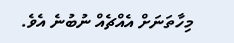މިހާތަނަށް އެއްޗެއް ނުބުނެ އެވެ.